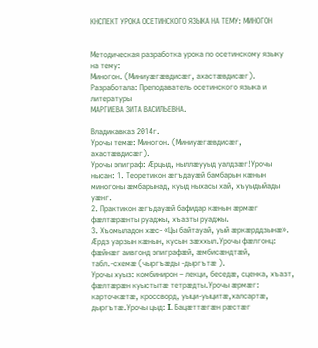КНСПЕКТ УРОКА ОСЕТИНСКОГО ЯЗЫКА НА ТЕМУ: МИНОГОН


Методическая разработка урока по осетинскому языку
на тему:
Миногон. (Миниуæгæвдисæг, ахастæвдисæг).
Разработала: Преподаватель осетинского языка и литературы
МАРГИЕВА ЗИТА ВАСИЛЬЕВНА.

Владикавказ 2014г.
Урочы темæ: Миногон. (Миниуæгæвдисæг, ахастæвдисæг).
Урочы эпиграф: Æрцыд, ныллæууыд уалдзæг!Урочы нысан: 1. Теоретикон æгъдауæй бамбарын кæнын миногоны æмбарынад, куыд ныхасы хай, хъуыдыйады уæнг.
2. Практикон æгъдауæй бафидар кæнын æрмæг фæлтæрæнты руаджы, хъазты руаджы.
3. Хъомыладон хæс- «Цы байтауай, уый æркæрддзынæ». Æрдз уарзын кæнын, кусын зæххыл.Урочы фæлгонц: фæйнæг аивгонд эпиграфæй, æмбисæндтæй, табл.-схемæ (чыргъæды -дыргътæ ).
Урочы хуыз: комбинирон – лекци, беседæ, сценка, хъазт, фæлтæрæн куыстытæ тетрæдты.Урочы æрмæг: карточкæтæ, кроссворд, уыци-уыцитæ,халсартæ, дыргътæ.Урочы цыд: I. Бацæттæгæн рæстæг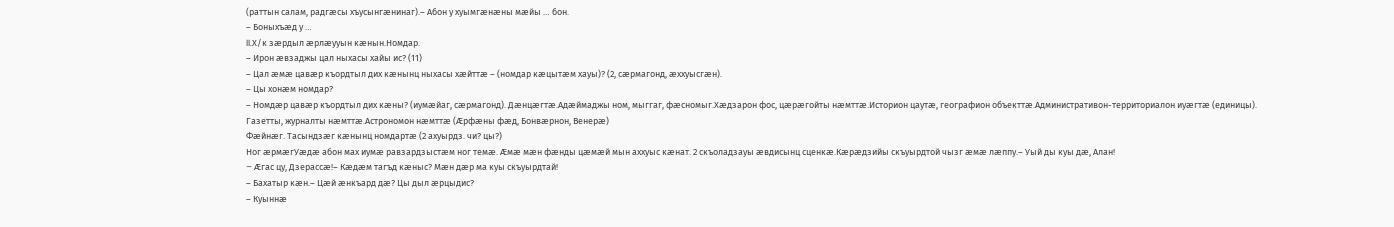(раттын салам, радгæсы хъусынгæнинаг).– Абон у хуымгæнæны мæйы … бон.
– Боныхъæд у …
II.Х/к зæрдыл æрлæууын кæнын.Номдар.
– Ирон æвзаджы цал ныхасы хайы ис? (11)
– Цал æмæ цавæр къордтыл дих кæнынц ныхасы хæйттæ – (номдар кæцытæм хауы)? (2, сæрмагонд, æххуысгæн).
– Цы хонæм номдар?
– Номдæр цавæр къордтыл дих кæны? (иумæйаг, сæрмагонд). Дæнцæгтæ.Адæймаджы ном, мыггаг, фæсномыг.Хæдзарон фос, цæрæгойты нæмттæ.Историон цаутæ, географион объекттæ.Административон-территориалон иуæгтæ (единицы).
Газетты, журналты нæмттæ.Астрономон нæмттæ (Æрфæны фæд, Бонвæрнон, Венерæ)
Фæйнæг. Тасындзæг кæнынц номдартæ (2 ахуырдз. чи? цы?)
Ног æрмæгУæдæ абон мах иумæ равзардзыстæм ног темæ. Æмæ мæн фæнды цæмæй мын аххуыс кæнат. 2 скъоладзауы æвдисынц сценкæ.Кæрæдзийы скъуырдтой чызг æмæ лæппу.– Уый ды куы дæ, Алан!
– Æгас цу, Дзерассæ!– Кæдæм тагъд кæныс? Мæн дæр ма куы скъуырдтай!
– Бахатыр кæн.– Цæй æнкъард дæ? Цы дыл æрцыдис?
– Куыннæ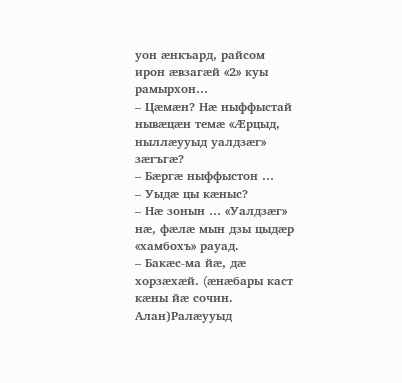уон æнкъард, райсом ирон æвзагæй «2» куы рамырхон…
– Цæмæн? Нæ ныффыстай нывæцæн темæ «Æрцыд, ныллæууыд уалдзæг» зæгъгæ?
– Бæргæ ныффыстон …
– Уыдæ цы кæныс?
– Нæ зонын … «Уалдзæг» нæ, фæлæ мын дзы цыдæр «хамбохъ» рауад.
– Бакæс-ма йæ, дæ хорзæхæй. (æнæбары каст кæны йæ сочин. Алан)Ралæууыд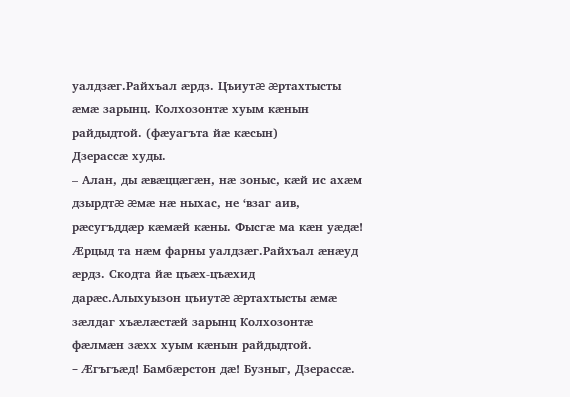уалдзæг.Райхъал æрдз. Цъиутæ æртахтысты æмæ зарынц. Колхозонтæ хуым кæнын райдыдтой. (фæуагъта йæ кæсын)
Дзерассæ худы.
– Алан, ды æвæццæгæн, нæ зоныс, кæй ис ахæм дзырдтæ æмæ нæ ныхас, не ‘взаг аив, рæсугъддæр кæмæй кæны. Фысгæ ма кæн уæдæ! Æрцыд та нæм фарны уалдзæг.Райхъал æнæуд æрдз. Скодта йæ цъæх-цъæхид дарæс.Алыхуызон цъиутæ æртахтысты æмæ зæлдаг хъæлæстæй зарынц Колхозонтæ фæлмæн зæхх хуым кæнын райдыдтой.
– Æгъгъæд! Бамбæрстон дæ! Бузныг, Дзерассæ.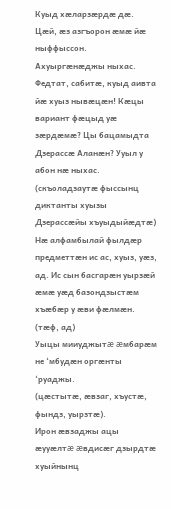Куыд хæларзæрдæ дæ. Цæй, æз азгъорон æмæ йæ ныффыссон.
Ахуыргæнæджы ныхас.
Федтат, сабитæ, куыд аивта йæ хуыз нывæцæн! Кæцы вариант фæцыд уæ зæрдæмæ? Цы бацамыдта Дзерассæ Аланæн? Ууыл у абон нæ ныхас.
(скъоладзаутæ фыссынц диктанты хуызы Дзерассæйы хъуыдыйæдтæ)
Нæ алфамбылай фылдæр предметтæн ис ас, хуыз, уæз, ад. Ис сын басгарæн уырзæй æмæ уæд базондзыстæм хъæбæр у æви фæлмæн. (тæф, ад)
Уыцы мииуджытæ æмбарæм не ‘мбудæн оргæнты ‘руаджы.
(цæстытæ, æвзаг, хъустæ, фындз, уырзтæ).
Ирон æвзаджы ацы æууæлтæ æвдисæг дзырдтæ хуыйнынц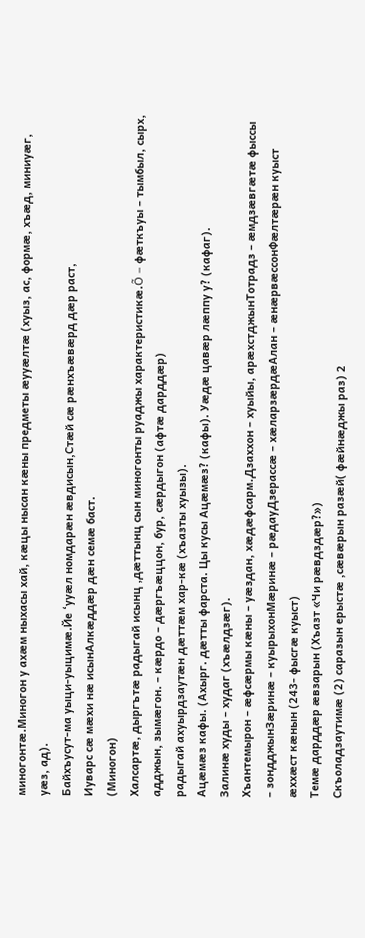миногонтæ.Миногон у ахæм ныхасы хай, кæцы нысан кæны предметы æууæлтæ (хуыз, ас, формæ, хъæд, миниуæг, уæз, ад).
Байхъусут-ма уыци-уыцимæ.Йе ‘ууæл номдарæн æвдисын,Стæй сæ рæнхъæвæрд дæр раст,
Иуварс сæ мæхи нæ исынАлкæддæр дæн семæ баст.
(Миногон)
Халсартæ, дыргътæ радыгай исынц ,дæттынц сын миногонты руаджы характеристикæ.Õ – фæткъуы – тымбыл, сырх, адджын, зымæгон. – кæрдо – дæргъæццон, бур, сæрдыгон (афтæ дарддæр)
радыгай ахуырдзаутæн дæттæм хар-кæ (хъазты хуызы).
Ацæмæз кафы. (Ахырг. дæтты фарста. Цы кусы Ацæмæз? (кафы). Уæдæ цавæр лæппу у? (кафаг).
Залинæ худы – худаг (хъæлдзæг).
Хъантемырон – æфсæрмы кæны – уæздан, хæдæфсарм.Дзаххон – хуыйы, арæхстджынТотрадз – æмдзæвгæтæ фыссы – зондджынЗæринæ – куырыхонМæринæ – рæдауДзерассæ – хæларзæрдæАлан – æнæрвæссонФæлтæрæн куыст æххæст кæнын (243- фысгæ куыст)
Темæ дарддæр æвзарын (Хъазт «Чи рæвдздæр?»)
Скъоладзаутимæ (2) саразын ерыстæ ,сæвæрын разæй( фæйнæджы раз) 2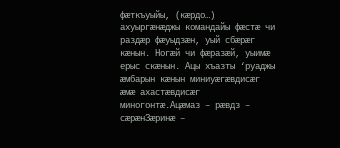фæткъуыйы, (кæрдо…) ахуыргæнæджы командайы фæстæ чи раздæр фæуыдзæн, уый сбæрæг кæнын. Ногæй чи фæразæй, уыимæ ерыс скæнын. Ацы хъазты ‘руаджы æмбарын кæнын миниуæгæвдисæг æмæ ахастæвдисæг миногонтæ.Ацæмаз – рæвдз – сæрæнЗæринæ –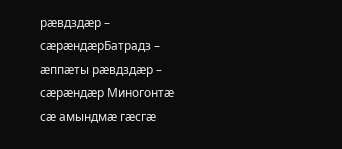рæвдздæр – сæрæндæрБатрадз – æппæты рæвдздæр – сæрæндæр Миногонтæ сæ амындмæ гæсгæ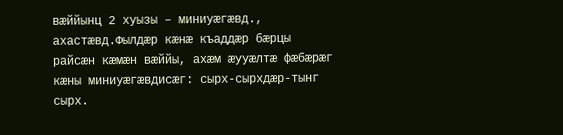вæййынц 2 хуызы – миниуæгæвд., ахастæвд.Фылдæр кæнæ къаддæр бæрцы райсæн кæмæн вæййы, ахæм æууæлтæ фæбæрæг кæны миниуæгæвдисæг: сырх-сырхдæр-тынг сырх.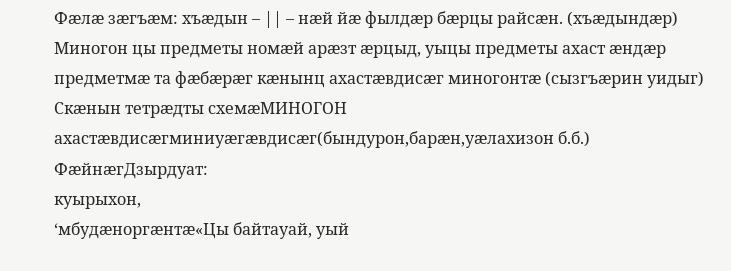Фæлæ зæгъæм: хъæдын – || – нæй йæ фылдæр бæрцы райсæн. (хъæдындæр)
Миногон цы предметы номæй арæзт æрцыд, уыцы предметы ахаст æндæр предметмæ та фæбæрæг кæнынц ахастæвдисæг миногонтæ (сызгъæрин уидыг)
Скæнын тетрæдты схемæМИНОГОН
ахастæвдисæгминиуæгæвдисæг(бындурон,барæн,уæлахизон б.б.)
ФæйнæгДзырдуат:
куырыхон,
‘мбудæноргæнтæ«Цы байтауай, уый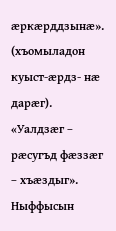æркæрддзынæ».
(хъомыладон куыст-æрдз- нæ дарæг). «Уалдзæг – рæсугъд фæззæг – хъæздыг».
Ныффысын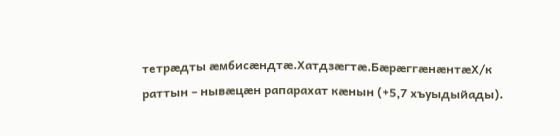тетрæдты æмбисæндтæ.Хатдзæгтæ.БæрæггæнæнтæХ/к раттын – нывæцæн рапарахат кæнын (+5,7 хъуыдыйады).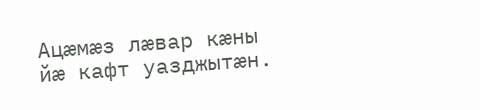Ацæмæз лæвар кæны йæ кафт уазджытæн.